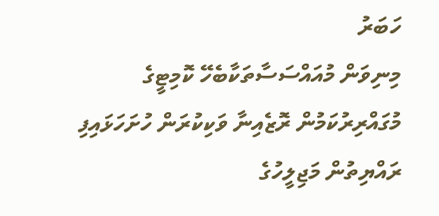ހަބަރު
މިނިވަން މުއައްސަސާތަކާބެހޭ ކޮމިޓީގެ މުގައްރިރުކަމުން ރޮޒެއިނާ ވަކިކުރަން ހުށަހަޅައިފި
ރައްޔިތުން މަޖިލީހުގެ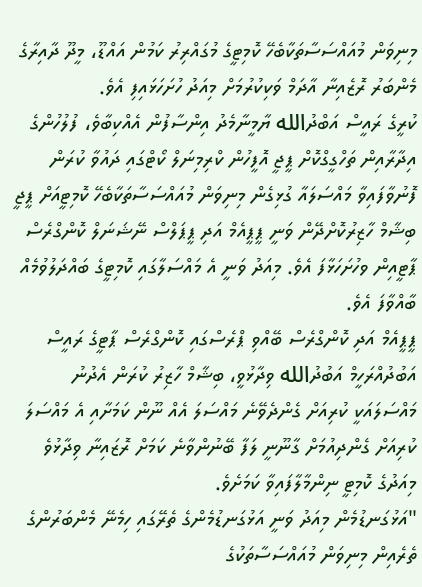މިނިވަން މުއައްސަސާތަކާބެހޭ ކޮމިޓީގެ މުގައްރިރު ކަމުން އައްޑޫ، މީދޫ ދާއިރާގެ މެންބަރު ރޮޒެއިނާ އާދަމް ވަކިކުރުމަށް މިއަދު ހުށަހަޅައިފި އެވެ.
ކުރީގެ ރައީސް އަބްދުالله ޔާމީނާމެދު އިންސާފުން އެއްކިބާވެ، ފުލުހުންގެ އިދާރާއިން ތަހްގީގްކޮށް ޕީޖީ އޮފީހުން ކްރިމިނަލް ކޯޓްގައި ދައުވާ ކުރަން ފޮނުވާފައިވާ މައްސަލައާ ގުޅިގެން މިނިވަން މުއައްސަސާތަކާބެހޭ ކޮމިޓީއަށް ޕީޖީ ބިޝާމް ހާޒިރުކޮށްދޭން ވަނީ ޕީޕީއެމް އަދި ޕީޕަލްސް ނޭޝަނަލް ކޮންގްރެސް ޕާޓީއިން ވހުށަހަޅާފަ އެވެ. މިއަދު ވަނީ އެ މައްސަލާގައި ކޮމިޓީގެ ބައްދަލުވުމެއް ބާއްވާފަ އެވެ.
ޕީޕީއެމް އަދި ކޮންގްރެސް ބޭއްވި ޕްރެސްގައި ކޮންގްރެސް ޕާޓީގެ ރައީސް އަބުދުއްރަހީމް އަބުދުالله ވިދާޅުވީ، ބިޝާމް ހާޒިރު ކުރަން އެދުނު މައްސަލައަކީ ކުރިއަށް ގެންދެވޭނެ މައްސަލަ އެއް ނޫން ކަމަށާއި އެ މައްސަލަ ކުރިއަށް ގެންދިއުމަށް ގާނޫނީ ލަފާ ބޭނުންވާނެ ކަމަށް ރޮޒައިނާ ވިދާޅުވެ މިއަދުގެ ކޮމިޓީ ނިންމާލާފައިވާ ކަމަށެވެ.
"އަޅުގަނޑުމެން މިއަދު ވަނީ އަޅުގަނޑުމެންގެ ތެރޭގައި ހިމެނޭ މެންބަރުންގެ ތެރެއިން މިނިވަން މުއައްސަސާތަކުގެ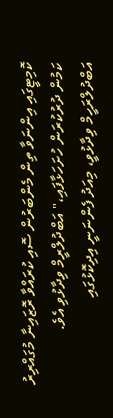ކޮމިޓީގައި އިންނަވާ ތިން މެންބަރުން ސޮއި ކުރައްވާ ރޮޒައިނާ މުގައްރިރު ކަމުން ދުރުކުރަން ހުށަހަޅާފައި،" އަބްދުލްރީމް ވިދާޅުވި އެވެ.
އަބްދުލްރަހީމް ވިދާޅުވީ، މިއަދު ފެންނަނީ އިދިކޮޅުގައި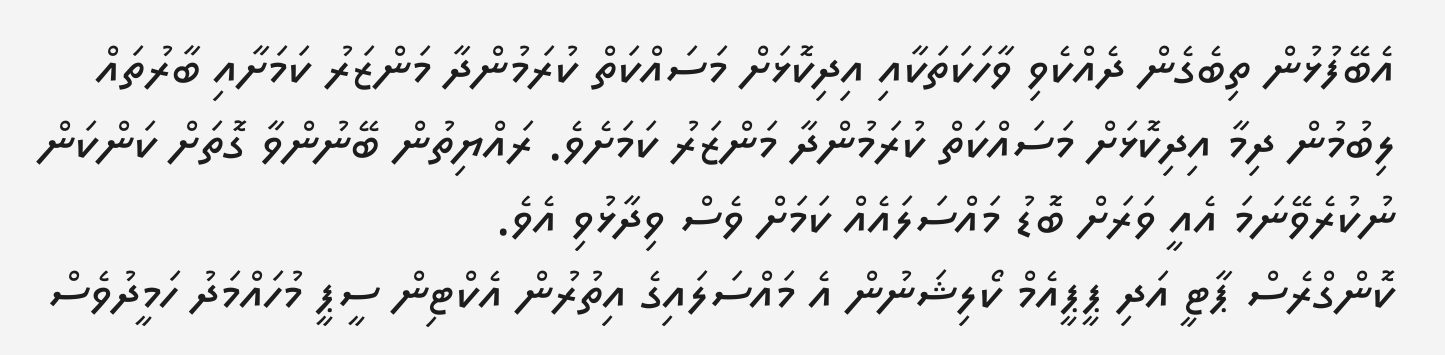އެބޭފުޅުން ތިބެގެން ދެއްކެވި ވާހަކަތަކާއި އިދިކޮޅަށް މަސައްކަތް ކުރަމުންދާ މަންޒަރު ކަމަށާއި ބާރުތައް ލިބުމުން ދިމާ އިދިކޮޅަށް މަސައްކަތް ކުރަމުންދާ މަންޒަރު ކަމަށެވެ. ރައްޔިތުން ބޭނުންވާ ގޮތަށް ކަންކަން ނުކުރެވޭނަމަ އެއީ ވަރަށް ބޮޑު މައްސަލައެއް ކަމަށް ވެސް ވިދާޅުވި އެވެ.
ކޮންގްރެސް ޕާޓީ އަދި ޕީޕީއެމް ކޯލިޝަނުން އެ މައްސަލައިގެ އިތުރުން އެކްޓިން ސީޕީ މުހައްމަދު ހަމީދުވެސް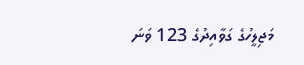މަޖިލީހުގެ ގަވާއިދުގެ 123 ވަނަ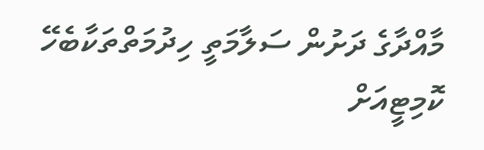މާއްދާގެ ދަށުން ސަލާމަތީ ހިދުމަތްތަކާބެހޭ ކޮމިޓީއަށް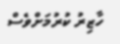ހާޒިރު ކުރުމަށްވެސް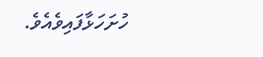ހުށަހަޅާފައިވެއެވެ.